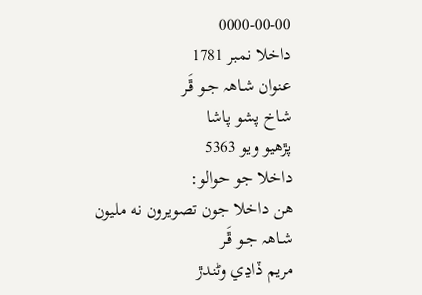0000-00-00
داخلا نمبر 1781
عنوان شـاهہ جـو ڦَـر
شاخ پشو پاشا
پڙهيو ويو 5363
داخلا جو حوالو:
هن داخلا جون تصويرون نه مليون
شـاهہ جـو ڦَـر
مريم ڏاڍي وڻندڙ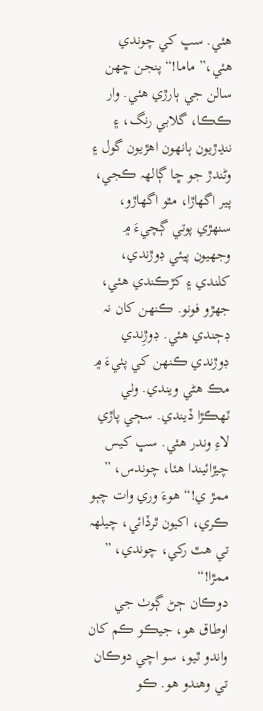ھئي. سڀ کي چوندي ھئي،” ماما!“ پنجن ڇھن سالن جي ٻارڙي ھئي. وار ڪڪا، گلابي رنگ، ۽ ننڍڙيون ٻانھون اھڙيون گول ۽ وڻندڙ جو ڇا ڳالهہ ڪجي، پير اگهاڙا، مٿو اگهاڙو، سنھڙي پوتي ڳچيءَ ۾ وجھيون پيئي ڊوڙندي، کلندي ۽ کڙڪندي ھئي، جھڙو فونو. ڪنھن کان نہ ڊڄندي ھئي. ڊوڙِندي ڊوڙندي ڪنھن کي پٺيءَ ۾ مڪ ھڻي ويندي. وٺي ٽھڪڙا ڏيندي. سڄي پاڙي لاءِ وندر ھئي. سڀ کيس چيڙائيندا ھئا، چوندس، ” ممڙ ي!“ ھوءَ وري وات چٻو ڪري، اکيون ٿرڏائي، چيلھہ تي ھٿ رکي، چوندي، ” ممڙا!“
دوڪان ڄڻ ڳوٺ جي اوطاق ھو، جيڪو ڪم کان واندو ٿيو، سو اچي دوڪان تي وھندو ھو. ڪو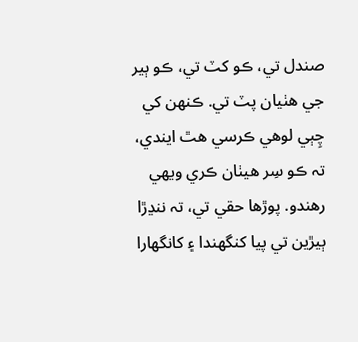صندل تي، ڪو کٽ تي، ڪو ٻير جي ھٺيان پٽ تي. ڪنھن کي چِٻي لوهي ڪرسي ھٿ ايندي، تہ ڪو سِر ھيٺان ڪري ويھي رھندو. پوڙھا حقي تي، تہ ننڍڙا ٻيڙين تي پيا کنگهندا ۽ کانگهارا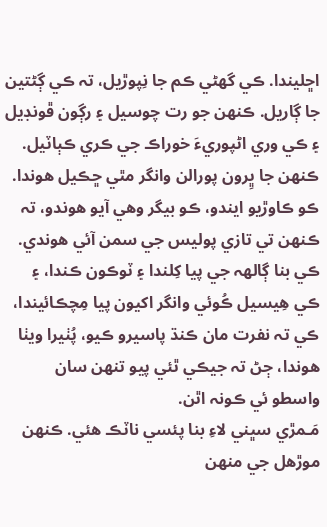اڇليندا. ڪي گهڻي ڪم جا نِپوڙيل، تہ ڪي ڳڻتين جا ڳاريل. ڪنھن جو رت چوسيل ۽ رڳون ڦونڊيل ۽ ڪي وري اڻپوريءَ خوراڪ جي ڪري ڪٻاٽيل. ڪنھن جا ڀِرون پورالن وانگر مٿي ڇڪيل ھوندا. ڪو ڪاوڙيو ايندو، ڪو بيگر وھي آيو ھوندو، تہ ڪنھن تي تازي پوليس جي سمن آئي ھوندي. ڪي بنا ڳالهہ جي پيا کِلندا ۽ ٽوڪون ڪندا، ۽ ڪي ھِيسيل ڪُوئي وانگر اکيون پيا مِچڪائيندا، ڪي تہ نفرت مان ڪنڌ پاسيرو ڪيو، پُٺيرا ويٺا ھوندا، ڄڻ تہ جيڪي ٿئي پيو تنھن سان واسطو ئي ڪونہ اٿن.
مَـمڙي سڀني لاءِ بنا پئسي ناٽڪ ھئي. ڪنھن موڙھل جي منھن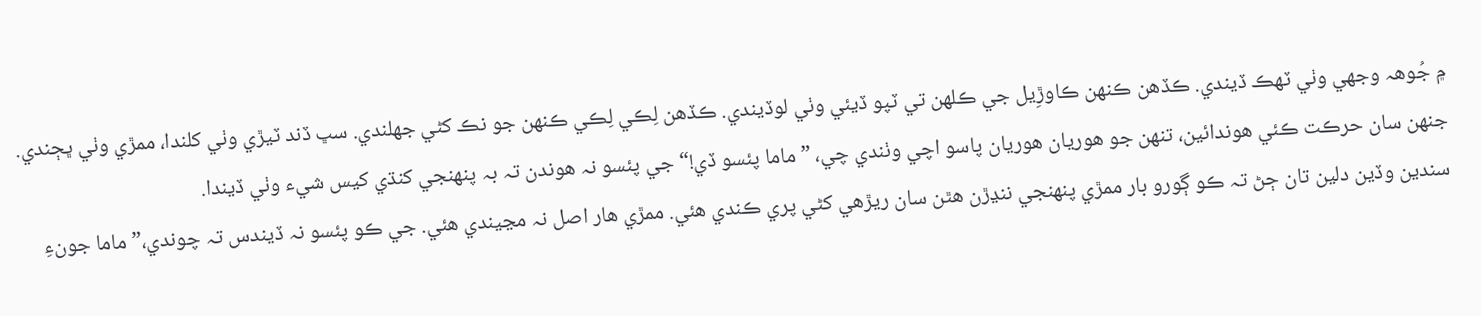۾ جُوھہ وجھي وٺي ٽھڪ ڏيندي. ڪڏھن ڪنھن ڪاوڙِيل جي ڪلھن تي ٽپو ڏيئي وٺي لوڏيندي. ڪڏھن لِڪي لِڪي ڪنھن جو نڪ کڻي جھلندي. سڀ ڏند ٽيڙي وٺي کلندا، ممڙي وٺي ڀڄندي. جنھن سان حرڪت ڪئي ھوندائين، تنھن جو ھوريان ھوريان پاسو اچي وٺندي چي، ” ماما پئسو ڏي!“ جي پئسو نہ ھوندن تہ بہ پنھنجي کنڌي کيس شيء وٺي ڏيندا.
سندين وڏين دلين تان ڄڻ تہ ڪو ڳورو بار ممڙي پنھنجي ننڍڙن ھٿن سان ريڙھي کڻي پري ڪندي ھئي. ممڙي ھار اصل نہ مڃيندي ھئي. جي ڪو پئسو نہ ڏيندس تہ چوندي،” ماما جونءِ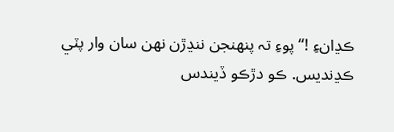ڪڍانءِ !“ پوءِ تہ پنھنجن ننڍڙن نھن سان وار پٽي ڪڍنديس. ڪو دڙڪو ڏيندس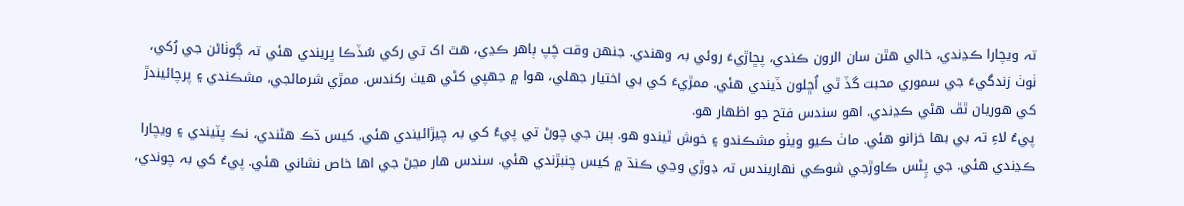تہ ويچارا ڪڍندي، خالي ھٿن سان الرون ڪندي، پڇاڙيءَ روئي بہ وھندي. جنھن وقت چَپ ٻاھر ڪڍي، ھٿ اک تي رکي سُڏڪا ڀريندي ھئي تہ ڳوٺاڻن جي رُکي، ٺوٺ زندگيءَ جي سموري محبت گڏ ٿي اُڇلون ڏيندي ھئي. ممڙيءَ کي بي اختيار جھلي، ھوا ۾ جھپي کڻي ھيٺ رکندس. ممڙي شرمائجي، مشڪندي ۽ پرچائيندڙ کي ھوريان ٿڦ ھڻي ڪڍندي. اھو سندس فتح جو اظھار ھو.
پيءُ لاءِ تہ بي بھا خزانو ھئي. ماٺ ڪيو ويٺو مشڪندو ۽ خوش ٿيندو ھو. ٻين جي چوڻ تي پيءُ کي بہ چيڙائيندي ھئي. کيس ڌڪ ھڻندي، نڪ پٽيندي ۽ ويچارا ڪڍندي ھئي. جي پِڻس ڪاوڙجي شوڪي نھاريندس تہ ڊوڙي وڃي ڪنڌ ۾ کيس چنبڙندي ھئي. سندس ھار مڃڻ جي اھا خاص نشاني ھئي. پيءُ کي بہ چوندي،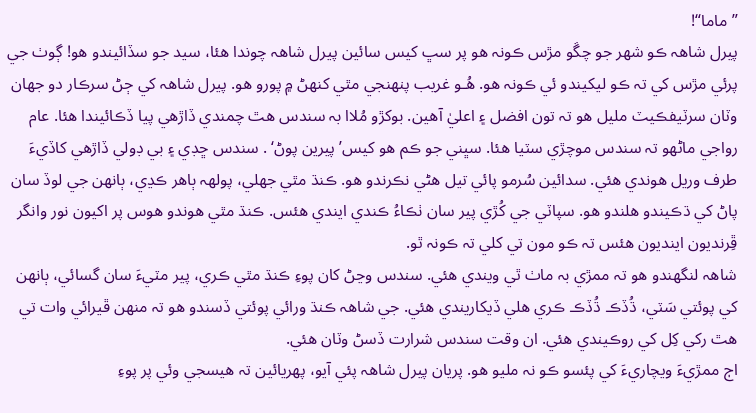” ماما“!
پيرل شاھہ ڪو شھر جو چڱو مڙس ڪونہ ھو پر سڀ کيس سائين پيرل شاھہ چوندا ھئا، سيد جو سڏائيندو ھو! ڳوٺ جي پرئي مڙس کي تہ ڪو ليکيندو ئي ڪونہ ھو. ھُـو غريب پنھنجي مٿي کنھڻ ۾ پورو ھو. پيرل شاھہ کي ڄڻ سرڪار دو جھان وٽان سرٽيفڪيٽ مليل ھو تہ تون افضل ۽ اعليٰ آھين. بوکڙو مُلاا بہ سندس ھٿ چمندي ڏاڙھي پيا ڏڪائيندا ھئا. عام رواجي ماڻهو تہ سندس موچڙي سٽيا ھئا. سڀني جو ڪم ھو کيس’ پيرين پوڻ‘ . سندس ڇڊي ۽ بي ڊولي ڏاڙھي کاڏيءَ طرف وريل ھوندي ھئي. سدائين سُرمو پائي تيل ھڻي نڪرندو ھو. ڪنڌ مٿي جھلي، پولھہ ٻاھر ڪڍي، ٻانھن جي لوڏ سان پاڻ کي ڌڪيندو ھلندو ھو. سپاٽي جي کُڙي پير سان ٺڪاءُ ڪندي ايندي ھئس. ڪنڌ مٿي ھوندو ھوس پر اکيون نور وانگر ڦِرنديون اينديون ھئس تہ ڪو مون تي کلي تہ ڪونہ ٿو.
شاھہ لنگهندو ھو تہ ممڙي بہ ماٺ ٿي ويندي ھئي. سندس وڃڻ کان پوءِ ڪنڌ مٿي ڪري، پير مٽيءَ سان گسائي، ٻانھن کي پوئتي سَٽي، ڌُڏڪ ڌُڏڪ ڪري ھلي ڏيکاريندي ھئي. جي شاھہ ڪنڌ ورائي پوئتي ڏسندو ھو تہ منھن ڦيرائي وات تي ھٿ رکي کِل کي روڪيندي ھئي. ان وقت سندس شرارت ڏسڻ وٽان ھئي.
اڄ ممڙيءَ ويچاريءَ کي پئسو ڪو نہ مليو ھو. پريان پيرل شاھہ پئي آيو، پھريائين تہ ھيسجي وئي پر پوءِ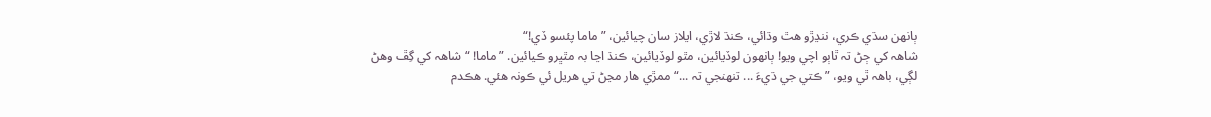ٻانھن سڌي ڪري، ننڍڙو ھٿ وڌائي، ڪنڌ لاڙي، ايلاز سان چيائين، ” ماما پئسو ڏي!“
شاھہ کي ڄڻ تہ ٿاٻو اچي ويو! ٻانھون لوڏيائين، مٿو لوڏيائين، ڪنڌ اڃا بہ مٿڀرو ڪيائين. ” ماما! “ شاھہ کي گِڦ وھڻ لڳي، باھہ ٿي ويو، ” ڪتي جي ڌيءَ ... تنھنجي تہ ...“ ممڙي ھار مڃڻ تي ھريل ئي ڪونہ ھئي. ھڪدم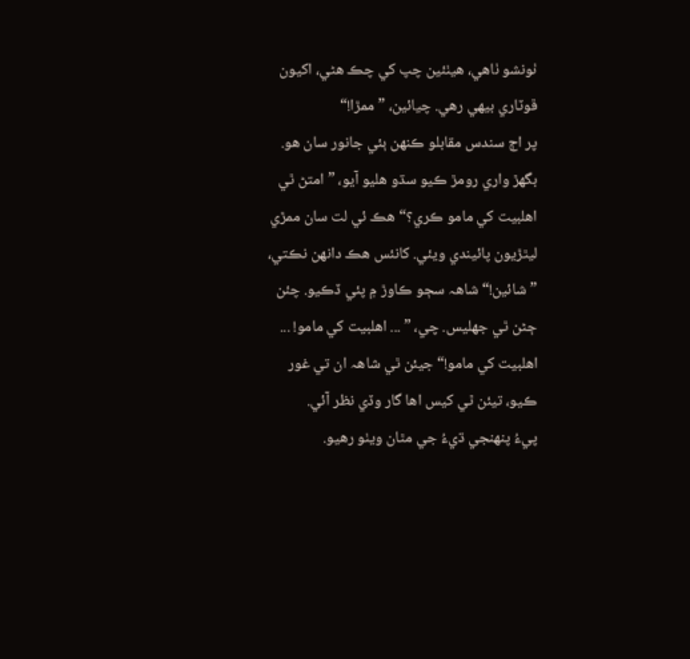ٺونشو ٺاھي، ھيٺئين چپ کي چڪ ھڻي، اکيون ڦوٽاري بيھي رھي. چيائين، ” ممڙا!“
پر اڄ سندس مقابلو ڪنھن ٻئي جانور سان ھو. بگهڙ واري رومڙ ڪيو سڌو ھليو آيو، ” امتڻ ٿي اھلبيت کي مامو ڪري؟“ ھڪ ئي لت سان ممڙي ليٿڙيون پائيندي ويئي. کانئس ھڪ دانھن نڪتي، ” شائين!“ شاھہ سڄو ڪاوڙ ۾ پئي ڏڪيو. چئن ڄڻن ٿي جھليس. چي، ” ... اھلبيت کي مامو! ... اھلبيت کي مامو!“ جيئن ٿي شاھہ ان تي غور ڪيو، تيئن ٿي کيس اھا گار وڏي نظر آئي.
پيءُ پنھنجي ڌيءُ جي مٿان ويٺو رھيو.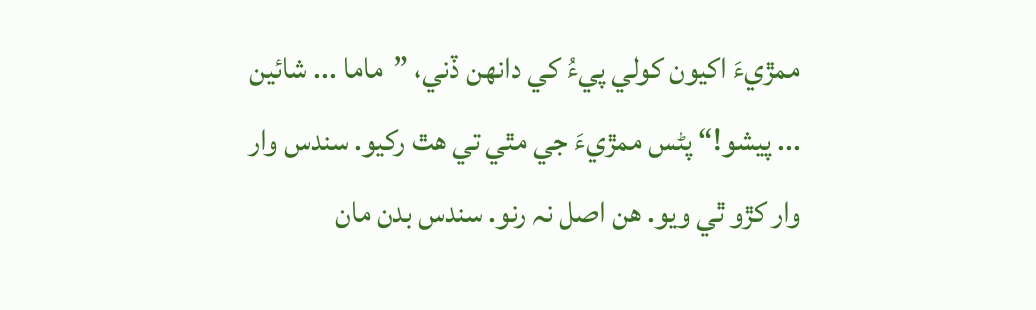ممڙيءَ اکيون کولي پيءُ کي دانھن ڏني، ”ماما ... شائين ... پيشو!“ پڻس ممڙيءَ جي مٿي تي ھٿ رکيو. سندس وار وار کڙو ٿي ويو. ھن اصل نہ رنو. سندس بدن مان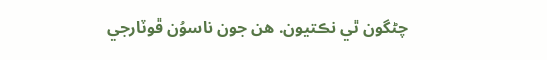چڻگون ٿي نڪتيون. ھن جون ناسوُن ڦوٽارجي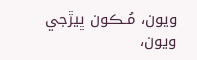ويون، مُـڪون ڀيڙجي ويون،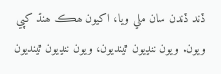ڏند ڏندن سان ملي ويا، اکيون ھڪ ھنڌ کپي ويون. ويون ننڍيون ٿينديون، ويون ننڍيون ٿينديون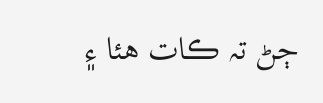ڄڻ تہ ڪات ھئا ۽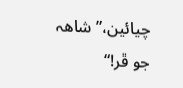چيائين،” شاھہ جو ڦر!“